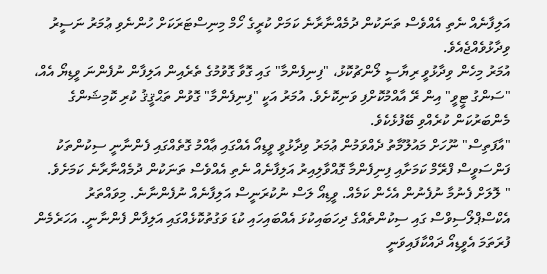އަލިފާނެއް ނެތި އެއްވެސް ތަނަކުން ދުމެއްނާރާނެ ކަމަށް ކުރީގެ ހޯމް މިނިސްޓަރަކަށް ހުންނެވި ޢުމަރު ނަސީރު ވިދާޅުވެއްޖެއެވެ.
އުމަރު މިހެން ވިދާޅުވީ ރިޔާސީ ލޯންޗުކޮޅު، "ފިނިފެންމާ" ގައި ގޮވާ ގޮވުމުގެ ތެރެއިން އަލިފާން ނުފެންނަ ވީޑިޔޯ އެއް، "ސަންގު ޓީވީ" އިން ރޭ އާއްމުކޮށްފި ވަނިކޮށެވެ. އުމަރު އަކީ "ފިނިފެންމާ" ގޮވުން ތަޙްޤީޤު ކުރި ކޮމިޝަންގެ މެންބަރުކަން ކުރެއްވި ބޭފުޅެކެވެ.
"އާފަތިސް" ނޫހަށް މައުލޫމާތު ދެއްވަމުން ޢުމަރު ވިދާޅުވީ ވީޑިއޯ އެއްގައި ޢާއްމު ގޮތެއްގައި ފެންނާނީ ސިކުންތަކު ފަންސަވީސް ފްރޭމް ކަމަށާއި ފިނިފެންމާ ގޮއްވާލިއިރު އަލިފާނެއް ނެތި އެއްވެސް ތަނަކުން ދުމެއްނާރާނެ ކަމަށެވެ.
" ލޮލަށް ފެނުމާ ނުފެނުން އެހެން ކަމެއް. ވީޑިއޯ ލަސް ނުކުރަނީސް އަލިފާނެއް ނުފެންނާނެ. މިވައްތަރު އެކްސްޕްލޯސިވްސް ގައި ސިކުންތެއްގެ ދިހަބައިކުޅަ އެއްބައިހައި ކުޑަ ވަގުތުކޮޅެއްގައި އަލިފާން ފެންނާނީ. އަހަރެމެން ފުރަތަމަ އެވީޑިއޯ ދައްކާފައިވަނީ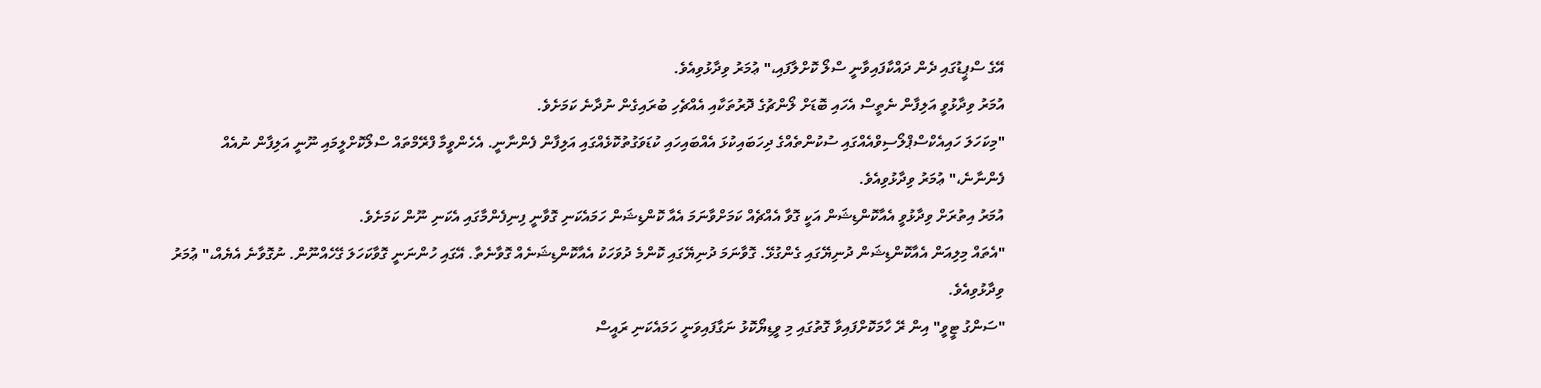އޭގެ ސްޕީޑުގައި ދެން ދައްކާފައިވާނީ ސްލޯ ކޮށްލާފައި،" ޢުމަރު ވިދާޅުވިއެވެ.
އުމަރު ވިދާޅުވީ އަލިފާން ނެތީސް އެހައި ބޮޑަށް ލޯންޗުގެ ދޮރުތަކާއި އެއްޗެހި ބުރައިގެން ނުދާނެ ކަމަށެވެ.
"މިކަހަލަ ހައިއެކްސްޕްލޯސިވްއެއްގައި ސުކުންތެއްގެ ދިހަބައިކުޅަ އެއްބައިހައި ކުޑަވަގުތުކޮޅެއްގައި އަލިފާން ފެންނާނީ. އެހެންވީމާ ފްރޭމްތައް ސްލޯކޮށްލީމައި ނޫނީ އަލިފާން ނުއެއް ފެންނާނެ،" ޢުމަރު ވިދާޅުވިއެވެ.
އުމަރު އިތުރަށް ވިދާޅުވީ އެއާކޮންޑިޝަން އަކީ ގޮވާ އެއްޗެއް ކަމަށްވާނަމަ އެއާ ކޮންޑިޝަން ހަމައެކަނި ގޮވާނީ ފިނިފެންމާގައި އެކަނި ނޫން ކަމަށެވެ.
"އެތައް މިލިއަން އެއާކޮންޑިޝަން ދުނިޔޭގައި ގެންގުޅޭ. ގޮވާނަމަ ދުނިޔޭގައި ކޮންމެ ދުވަހަކު އެއާކޮންޑިޝަނެއް ގޮވާނެތާ. އޭގައި ހުންނަނީ ގޮވާކަހަލަ ގޭހެއްނޫން. ނުގޮވާނެ އެޔެއް،" ޢުމަރު ވިދާޅުވިއެވެ.
"ސަންގު ޓީވީ" އިން ރޭ ހާމަކޮށްފައިވާ ގޮތުގައި މި ވީޑިޔޯކޮޅު ނަގާފައިވަނީ ހަމައެކަނި ރައީސް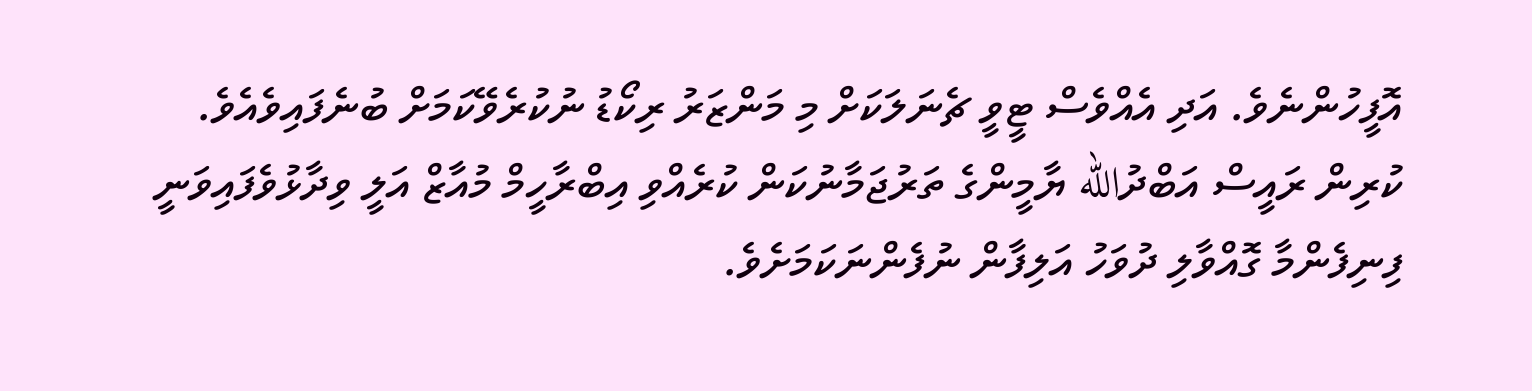އޮފީހުންނެވެ. އަދި އެއްވެސް ޓީވީ ޗެނަލަކަށް މި މަންޒަރު ރިކޯޑު ނުކުރެވޭކަމަށް ބުނެފައިވެއެވެ.
ކުރިން ރައީސް އަބްދުالله ޔާމީންގެ ތަރުޖަމާނުކަން ކުރެއްވި އިބްރާހީމް މުއާޒް އަލީ ވިދާޅުވެފައިވަނީ ފިނިފެންމާ ގޮއްވާލި ދުވަހު އަލިފާން ނުފެންނަކަމަށެވެ.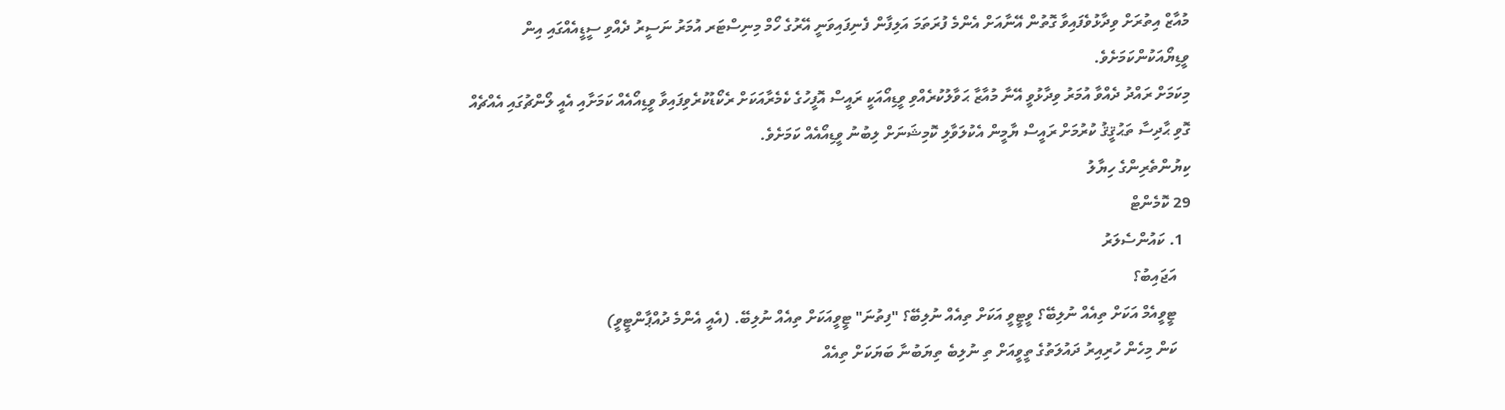މުއާޒް އިތުރަށް ވިދާޅުވެފައިވާ ގޮތުން އޭނާއަށް އެންމެ ފުރަތަމަ އަލިފާން ފެނިފައިވަނީ އޭރުގެ ހޯމް މިނިސްޓަރ އުމަރު ނަސީރު ދެއްވި ސީޑީއެއްގައި އިން ވީޑިޔޯއަކުންކަމަށެވެ.
މިކަމަށް ރައްދު ދެއްވާ އުމަރު ވިދާޅުވީ އޭނާ މުއާޒާ ޙަވާލުކުރެއްވި ވީޑިއޯއަކީ ރައީސް އޮފީހުގެ ކެމެރާއަކަށް ރެކޯޑުކުރެވިފައިވާ ވީޑިއޯއެއް ކަމަށާއި އެއީ ލޯންޗުގައި އެއްޗެއް ގޮވި ޙާދިސާ ތަޙުޤީޤު ކުރުމަށް ރައީސް ޔާމީން އެކުލަވާލި ކޮމިޝަނަށް ލިބުނު ވީޑިއޯއެއް ކަމަށެވެ.
ކިޔުންތެރިންގެ ހިޔާލު
29 ކޮމެންޓް
  1. ކައުންސެލަރު
    އަޖައިބު؟
    ޓީވީއެމް އަކަށް ތިއެއް ނުލިބޭ؟ ވީޓީވީ އަކަށް ތިއެއް ނުލިބޭ؟ "ފިތުނަ" ޓީވީއަކަށް ތިއެއް ނުލިބޭ. (އެއީ އެންމެ ދުއްޕާންޓީވީ)
    ކަން މިހެން ހުރިއިރު ދައުލަތުގެ ތީވީއަށް ތި ނުލިބެ ތިޔަބުނާ ބަޔަކަށް ތިއެއް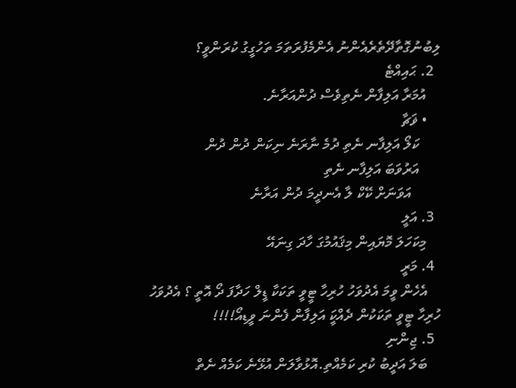ލިބުނުގޮތާދޭތެރެއެންނު އެންމެފުރަތަމަ ތަހުގީގު ކުރަންވީ؟
  2. ޙައިއްޓެ
    އުމަރާ އަލިފާން ނެތިވެސް ދުންއަރާނެ.
    • ޥަޗާ
      ކަލޯ އަލިފާނ ނެތި ދުމެ ނާރަނެ ނިކަން ދުން ދުން
      އަރުވަބަ އަލިފާނ ނެތި
        އަވަނަށް ކޭކް ލާ އެނދީމަ ދުން އަރާނެ
  3. އަލީ
    މިކަހަލަ މޮޔައިން މިޤައުމުގަ ހާދަ ގިނައޭ
  4. މަރީ
    އެހެން ވީމަ އެދުވަހު ހުރިހާ ޓީވީ ތަކަކާ ޑީލް ހަދާފަ ދޯ އޮތީ ؟ އެދުވަހު ހުރިހާ ޓީވީ ތަކަކުން ދެއްކަީ އަލިފާން ފެންނަ ވީޑިއޯ!!!!
  5. ޖިންނި
    ބަލަ އަދީބު ކުރި ކަމެއްތި.އޮޅުވާލަން އުޅޭނެ ކަމެއް ނެތް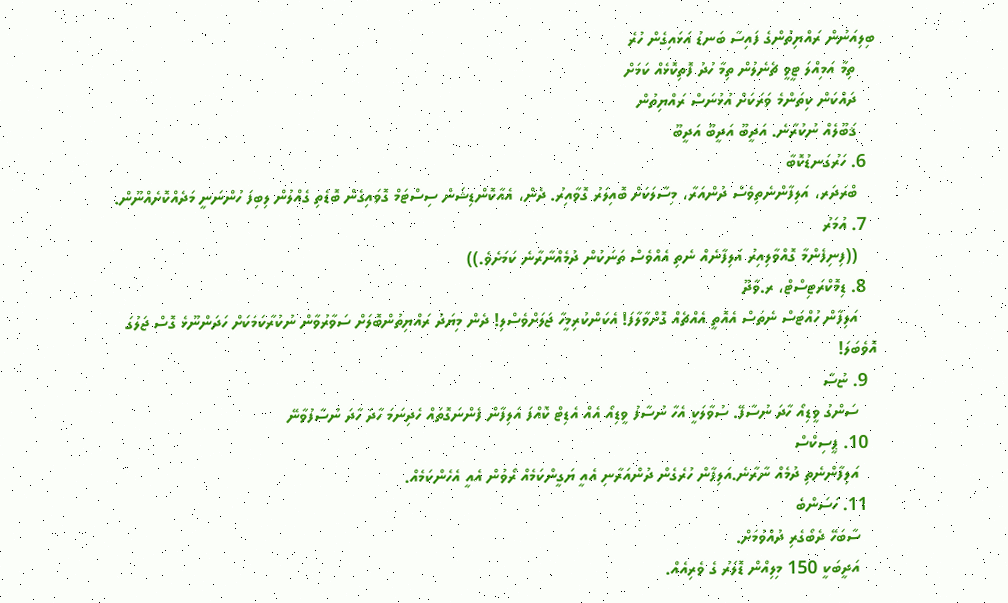ބިލިއަނުން ރައްޔިތުންގެ ފައިސާ ބަނޑު އަޅައިގެން ހުރެ
    ތިމާ އަމިއްލަ ޓީވީ ޗެނެލުން ތިމާ ހުދު ފޮތިކޮޅެއް ކަމަށް
    ދައްކަން ކިތަންމެ ވަރަކަށް އުޅުނަސް ރައްޔިތުން
    ޤަބޫލެއް ނުކުރާނެ. އަދީބޫ އަދީބޫ އަދީބޫ
  6. ހަރުގަނޑުކޮބާ
    ބްރަދަރ، އަލިފާންނެތިވެސް ދުންއަރާ، މިސާލަކަށް ބޮއިލަރު ގޮވާއިރު. ދެން، އެއާކޮންޑިޝަން ސިސްޓަމް ގޮވައިގެން ބޮޑެތި ގެއްލުން ލިބިފަ ހުންނަނީ މަދެއްކޮށެއްނޫން.
  7. އުމަރު
    ((ފިނިފެންމާ ގޮއްވާލިއިރު އަލިފާނެއް ނެތި އެއްވެސް ތަނަކުން ދުމެއްނާރާނެ ކަމަށެވެ.))
  8. ޑިމޮކްރަޓިސްޓް، ރ.ވާދޫ
    އަލިފާން ހުއްޓަސް ނެތަސް އެއޮތީ އެއްޗެއް ގޮށްވާލާފަ! އެކަންކުރިމީހާ ޖަލަށްވެސްލި! ދެން މިޔަދު ރައްޔިތުންބޮލަށް ސަވާރުވާން ނުކުރާކަމަކަށް ހަދަންނޫޅެ ގޮސް ޖަލުގަ އޮވެބަލަ!
  9. ޏުސާ
    ސަންގު ވީޑިއޯ ހާދަ ނުސާފޭ. ސުވާލަކީ އެހާ ނުސާފު ވީޑިއޯ އެއް އެޑިޓް ކޮއްފަ އަލިފާން ފެންނަގޮތައް ހެދިނަމަ ހާދަ ހާދަ ނުސާފުވާނޭ
  10. ޕީސިކްސް
    އަލިފާންނެތި ދުމެއް ނާރާނެ.އަލިފާން ހުރެގެން ދުންއަރާނި އެއީ ޔަގީންކަމެއް ރޯވުން އެއީ އެހެންކަމެއް.
  11. ހަސަންބެ
    ސާބަހޭ ދެބޯގެރި ދުއްވުމަށް.
    އަދީބަކީ 150 މިލިއްން ޑޮލަރު ގެ ވެރިއެއް.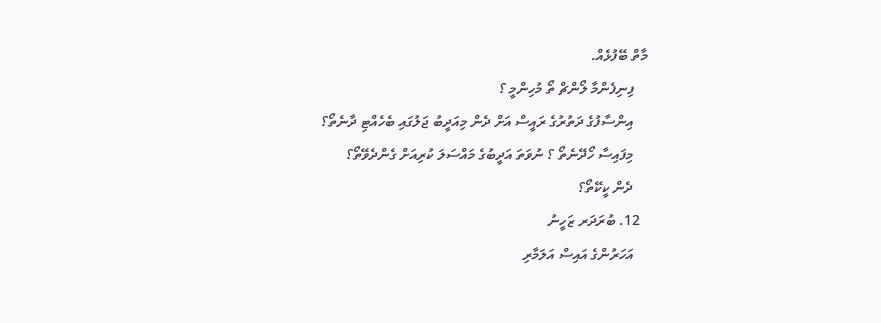މާތް ބޭފުޅެއް.
    ފިނިފެންމާ ލޯންޗް ތޯ މުހިންމީ ؟
    އިންސާފުގެ ދަތުރުގެ ރައީސް އަށް ދެން މިއަދީބު ޖަލުގައި ބެހެއްޓި ދާނެތޯ؟
    މިފައިސާ ހޯދޭނެތޯ ؟ ނުވަތަ އަދީބުގެ މައްސަލަ ކުރިއަށް ގެންދެވޭތޯ؟
    ދެން ކީކޭތޯ؟
  12. ބުރަދަރ ޒަހީނު
    އަހަރުންގެ އައިސް އަލަމާރި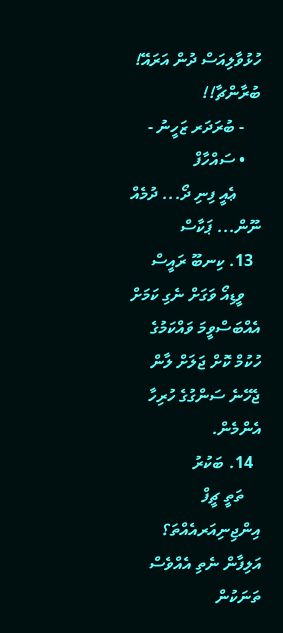ހުޅުވާލިއަސް ދުން އަރައޭ! ބުރާންޗާ!!
    - ބުރަދަރ ޒަހީނު -
    • ސައްހާފް
      ޢެއީ ފިނި ދޯ... ދުމެއް ނޫން... ޕަކާސް
  13. ކިނބޫ ރައީސް
    ވީޑިއޯ ވަގަށް ނެގި ކަމަށް އެއްބަސްވީމަ ވައްކަމުގެ ހުކުމް ކޮށް ޖަލަށް ލާން ޖެހޭނެ ސަންގުގެ ހުރިހާ އެންމެން.
  14. ބަކުރު
    ތަތީ ޗީފް އިންޖިނިއަރއެއްތަ؟ އަލިފާން ނެތި އެއްވެސް ތަނަކުން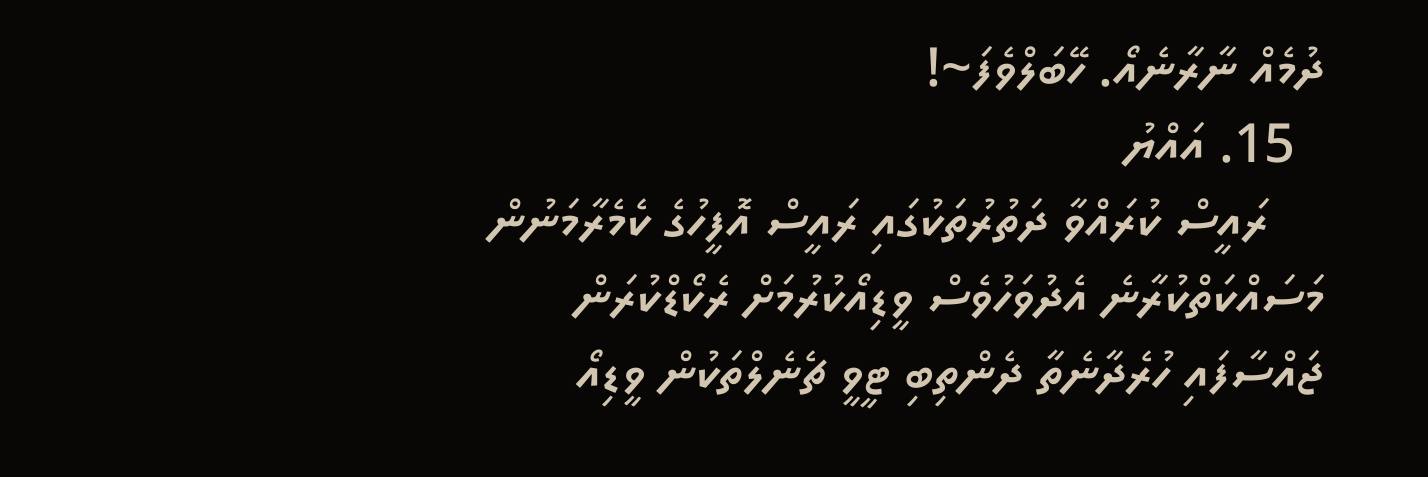ދުމެއް ނާރާނެއޯ. ހޭބަލްވެފަ~!
  15. އައްޔު
    ރައީސް ކުރައްވާ ދަތުރުތަކުގައި ރައީސް އޮފީހުގެ ކެމެރާމަނުން މަސައްކަތްކުރާނެ އެދުވަހުވެސް ވީޑިއޯކުރުމަށް ރެކޯޑްކުރަން ޖައްސާފައި ހުރެދާނެތާ ދެންތިބި ޓީވީ ޗެނެލްތަކުން ވީޑިއޯ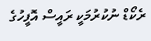ރެކޯޑް ނުކުރުމަކީ ރައީސް އޮފީހުގެ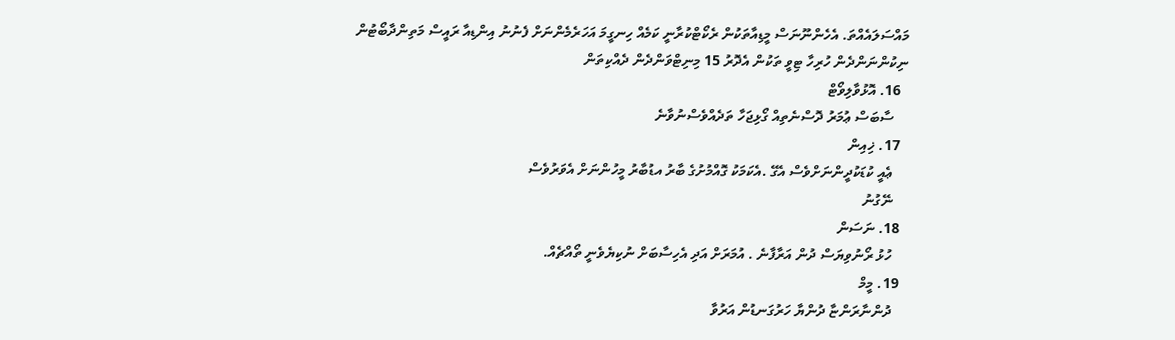މައްސަލައެއްތަ. އެހެންނޫނަސް މީޑިއާތަކުން ރެކޯޓްކުރާނީ ކަމެއް ހިނގީމަ އަހަރެމެންނަށް ފެނުނު އިންޑިއާ ރައީސް މަތިންދާބޯޓުން ނިކުންނަންދެން ހުރިހާ ޓިވީ ތަކުން އެދޮރު 15 މިނިޓްވަންދެން ދެއްކިތަން
  16. އޮޅުވާލިވޯޓް
    ސާބަސް ޢުމަރު ދޮސްނެތިއް ގޯޅިޖަހާ ތަދެއްވެސްނުވާނެ
  17. ޚިއިން
    ޢެއީ ކުޑަކުދީންނަށްވެސް އެގޭ .އެކަމަކު ގޮއްމުށުގެ ބާރު އޑުބާރު މީހުންނަށް އެވަރުވެސް
    ނޭގުނު
  18. ނަސަން
    ހުޅު ރޯނުވިޔަސް ދުން އަރާފާނެ . އުމަރަށް އަދި އެހިސާބަށް ނުކިޔެވެނީ ތޯއްޗެއް.
  19. މީމް
    ދުންނާރަންޏާ ދުންޔާ ހަރުގަނޑުން އަރުވާ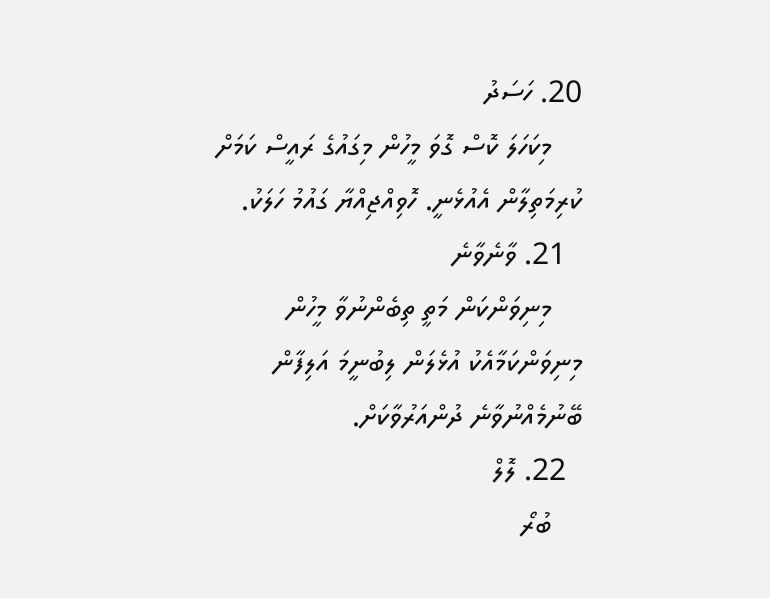20. ހަސަދު
    މިކަހަލަ ކޮސް ގޮވަ މީހުން މިގައުގެ ރައީސް ކަމަށް ކުރިމަތިލާން އެއުޅެނީ. ހޮވިއްޖިއްޔާ ގައުމު ހަލަކު.
  21. ވާނެވާނެ
    މިނިވަންކަން މަތީ ތިބެންނުވާ މީހުން މިނިވަންކަމާއެކު އުޅެލަން ލިބުނީމަ އަލިފާން ބޭނުމެއްނުވާނެ ދުންއަރުވާކަށް.
  22. ލޮލް
    ބުރޯ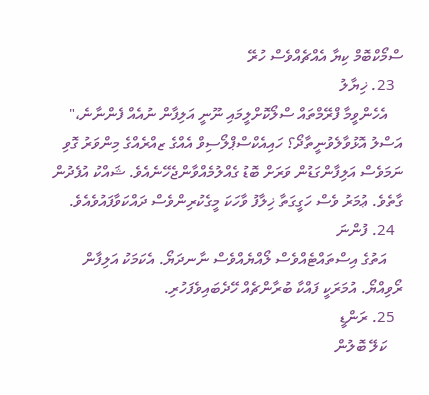ސްމޯކްބޮމް ކިޔާ އެއްޗެއްވެސް ހުރޭ
  23. ޚިޔާލު
    އެހެންވީމާ ފްރޭމްތައް ސްލޯކޮށްލީމައި ނޫނީ އަލިފާން ނުއެއް ފެންނާނެ،" އަސްލު އޮޅުވާލެވުނީތާދޯ؟ ހައިއެކްސްޕްލޯސިވް އެއްގެ ޒއްރެއްގެ މިންވަރު ގޮވި ނަމަވެސް އަލިފާންގަޑުން ވަރަށް ބޮޑު ގެއްލުމެއްވާންޖެހޭނެއެވެ. ޝައްކު އުފެދުން ގާތެވެ. ޢުމަރު ވެސް ހަގީގަތާ ޚިލާފު ވާހަކަ މީގެކުރިންވެސް ދައްކަވާފައުވެއެވެ.
  24. ފުންނަ
    އަތުގެ އިސްތައްޓެއްވެސް ލޯއްޔެއްވެސް ނާނދަޔޯ. އެކަމަކު އަލިފާން ރޯވިއްޔޯ. އުމަރަކީ ފައްކާ ބުރާންޗެއް ހޭދެބައިވެފަހުރި.
  25. ރަންޑީ
    ކަލޭ ބޮލުން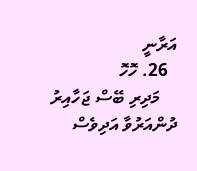އަރާނީ
  26. ހޮހޮ
    މަދިރި ބޭސް ޖަހާއިރު ދުންއަރުވާ އަދިވެސް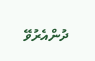ދުންއެރުވޭ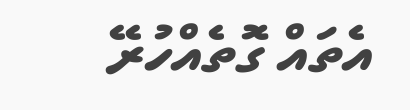އެތައް ގޮތެއްހުރޭ